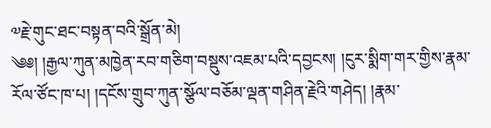༧རྗེ་གུང་ཐང་བསྟན་བའི་སྒྲོན་མེ།
༄༅། །རྒྱལ་ཀུན་མཁྱེན་རབ་གཅིག་བསྡུས་འཇམ་པའི་དབྱངས། །ངུར་སྨིག་གར་གྱིས་རྣམ་རོལ་ཙོང་ཁ་པ། །དངོས་གྲུབ་ཀུན་སྩོལ་བཅོམ་ལྡན་གཤིན་རྗེའི་གཤེད། །རྣམ་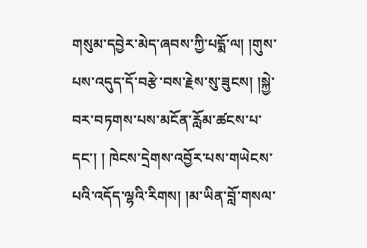གསུམ་དབྱེར་མེད་ཞབས་ཀྱི་པདྨོ་ལ། །གུས་པས་འདུད་དོ་བརྩེ་བས་རྗེས་སུ་ཟུངས། །སྐྱེ་བར་བཏགས་པས་མངོན་རློམ་ཚངས་པ་དང་། ། ཁེངས་དྲེགས་འབྱོར་པས་གཡེངས་པའི་འདོད་ལྷའི་རིགས། །མ་ཡིན་བློ་གསལ་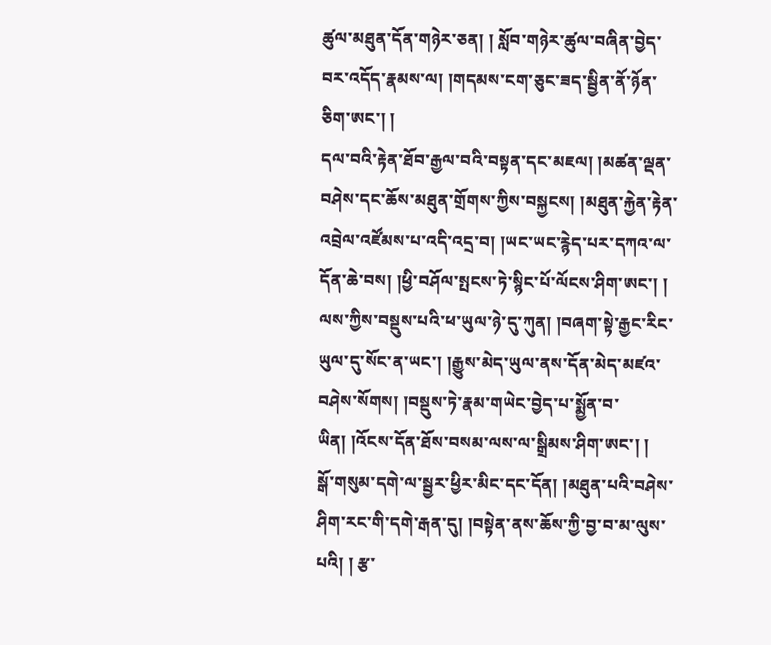ཚུལ་མཐུན་དོན་གཉེར་ཅན། ། སློབ་གཉེར་ཚུལ་བཞིན་བྱེད་བར་འདོད་རྣམས་ལ། །གདམས་ངག་ཅུང་ཟད་སྦྱིན་ནོ་ཉོན་ཅིག་ཨང་། །
དལ་བའི་རྟེན་ཐོབ་རྒྱལ་བའི་བསྟན་དང་མཇལ། །མཚན་ལྡན་བཤེས་དང་ཆོས་མཐུན་གྲོགས་ཀྱིས་བསྐྱངས། །མཐུན་རྐྱེན་རྟེན་འབྲེལ་འཛོམས་པ་འདི་འདྲ་བ། །ཡང་ཡང་རྙེད་པར་དཀའ་ལ་དོན་ཆེ་བས། །ཕྱི་བཤོལ་སྤངས་ཏེ་སྙིང་པོ་ལོངས་ཤིག་ཨང་། །
ལས་ཀྱིས་བསྡུས་པའི་ཕ་ཡུལ་ཉེ་དུ་ཀུན། །བཞག་སྟེ་རྒྱང་རིང་ཡུལ་དུ་སོང་ན་ཡང་། །རྒྱུས་མེད་ཡུལ་ནས་དོན་མེད་མཛའ་བཤེས་སོགས། །བསྡུས་ཏེ་རྣམ་གཡེང་བྱེད་པ་སྨྱོན་བ་ཡིན། །འོངས་དོན་ཐོས་བསམ་ལས་ལ་སྒྲིམས་ཤིག་ཨང་། །
སྒོ་གསུམ་དགེ་ལ་སྦྱར་ཕྱིར་མིང་དང་དོན། །མཐུན་པའི་བཤེས་ཤིག་རང་གི་དགེ་རྒན་དུ། །བསྟེན་ནས་ཆོས་ཀྱི་བྱ་བ་མ་ལུས་པའི། ། རྩ་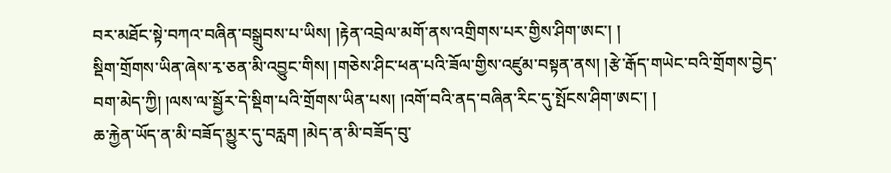བར་མཐོང་སྟེ་བཀའ་བཞིན་བསྒྲུབས་པ་ཡིས། །རྟེན་འབྲེལ་མགོ་ནས་འགྲིགས་པར་གྱིས་ཤིག་ཨང་། །
སྡིག་གྲོགས་ཡིན་ཞེས་རྭ་ཅན་མི་འབྱུང་གིས། །གཅེས་ཤིང་ཕན་པའི་ཟོལ་གྱིས་འཛུམ་བསྟན་ནས། །རྩེ་རྒོད་གཡེང་བའི་གྲོགས་བྱེད་བག་མེད་ཀྱི། །ལས་ལ་སྦྱོར་དེ་སྡིག་པའི་གྲོགས་ཡིན་པས། །འགོ་བའི་ནད་བཞིན་རིང་དུ་སྤོངས་ཤིག་ཨང་། །
ཆ་རྐྱེན་ཡོད་ན་མི་བཟོད་མྱུར་དུ་བརླག །མེད་ན་མི་བཟོད་བུ་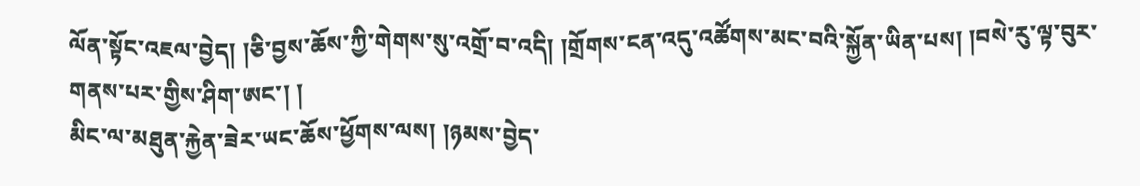ལོན་སྟོང་འཇལ་བྱེད། །ཅི་བྱས་ཆོས་ཀྱི་གེགས་སུ་འགྲོ་བ་འདི། །གྲོགས་ངན་འདུ་འཚོགས་མང་བའི་སྐྱོན་ཡིན་པས། །བསེ་རུ་ལྟ་བུར་གནས་པར་གྱིས་ཤིག་ཨང་། །
མིང་ལ་མཐུན་རྐྱེན་ཟེར་ཡང་ཆོས་ཕྱོགས་ལས། །ཉམས་བྱེད་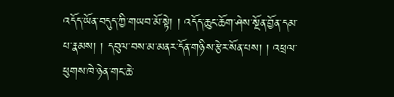འདོད་ཡོན་བདུད་ཀྱི་གཡབ་མོ་སྟེ། ། འདོད་ཆུང་ཆོག་ཤེས་སྔོན་བྱོན་དམ་པ་རྣམས། ། དབུལ་བས་མ་མནར་དོན་གཉིས་རྩེར་སོན་པས། ། འཕྲལ་ཕུགས་ཁེ་ཉེན་གང་ཆེ་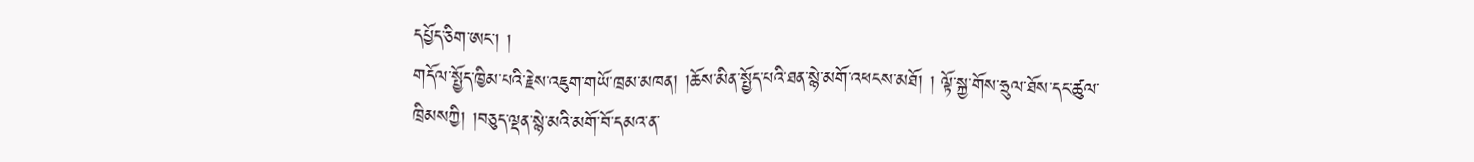དཔྱོད་ཅིག་ཨང་། །
གདོལ་སྤྱོད་ཁྱིམ་པའི་རྗེས་འཇུག་གཡོ་ཁྲམ་མཁན། །ཆོས་མིན་སྤྱོད་པའི་ཐན་སྙེ་མགོ་འཕངས་མཐོ། ། ལྟོ་སྐྱ་གོས་ཧྲུལ་ཐོས་དང་ཚུལ་ཁྲིམསཀྱི། །བཅུད་ལྡན་སྙེ་མའི་མགོ་བོ་དམའ་ན་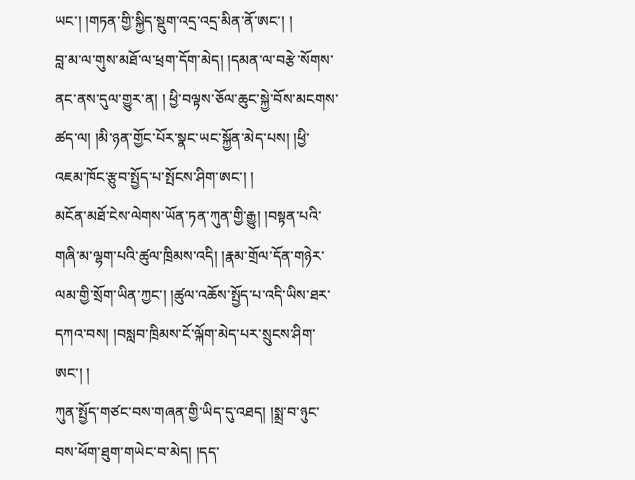ཡང་། །གཏན་གྱི་སྐྱིད་སྡུག་འདྲ་འདྲ་མིན་ནོ་ཨང་། །
བླ་མ་ལ་གུས་མཐོ་ལ་ཕྲག་དོག་མེད། །དམན་ལ་བརྩེ་སོགས་ནང་ནས་དུལ་གྱུར་ན། ། ཕྱི་བལྟས་ཅོལ་ཆུང་སྐྱེ་བོས་མངགས་ཚད་ལ། །མི་ཉན་གྱོང་པོར་སྣང་ཡང་སྐྱོན་མེད་པས། །ཕྱི་འཇམ་ཁོང་རྩུབ་སྤྱོད་པ་སྤོངས་ཤིག་ཨང་། །
མངོན་མཐོ་ངེས་ལེགས་ཡོན་ཏན་ཀུན་གྱི་རྒྱུ། །བསྟན་པའི་གཞི་མ་ལྷག་པའི་ཚུལ་ཁྲིམས་འདི། །རྣམ་གྲོལ་དོན་གཉེར་ལམ་གྱི་སྲོག་ཡིན་ཀྱང་། །ཚུལ་འཆོས་སྤྱོད་པ་འདི་ཡིས་ཐར་དཀའ་བས། །བསླབ་ཁྲིམས་ངོ་ལྐོག་མེད་པར་སྲུངས་ཤིག་ཨང་། །
ཀུན་སྤྱོད་གཙང་བས་གཞན་གྱི་ཡིད་དུ་འཐད། །སྨྲ་བ་ཉུང་བས་ཕོག་ཐུག་གཡེང་བ་མེད། །དད་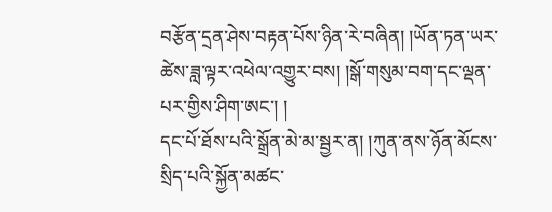བརྩོན་དྲན་ཤེས་བརྟན་པོས་ཉིན་རེ་བཞིན། །ཡོན་ཏན་ཡར་ཚེས་ཟླ་ལྟར་འཕེལ་འགྱུར་བས། །སྒོ་གསུམ་བག་དང་ལྡན་པར་གྱིས་ཤིག་ཨང་། །
དང་པོ་ཐོས་པའི་སྒྲོན་མེ་མ་སྦྱར་ན། །ཀུན་ནས་ཉོན་མོངས་སྲིད་པའི་སྐྱོན་མཚང་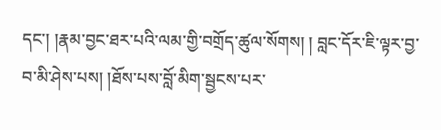དང་། །རྣམ་བྱང་ཐར་པའི་ལམ་གྱི་བགྲོད་ཚུལ་སོགས། ། བླང་དོར་ཇི་ལྟར་བྱ་བ་མི་ཤེས་པས། །ཐོས་པས་བློ་མིག་སྦྱངས་པར་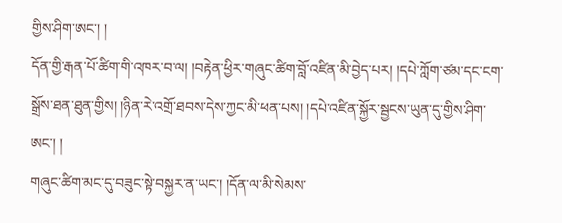གྱིས་ཤིག་ཨང་། །
དོན་གྱི་རྒན་པོ་ཚིག་གི་འཁར་བ་ལ། །བརྟེན་ཕྱིར་གཞུང་ཚིག་བློ་འཛིན་མི་བྱེད་པར། །དཔེ་ཀློག་ཙམ་དང་ངག་སྒྲོས་ཐན་ཐུན་གྱིས། །ཉིན་རེ་འགྲོ་ཐབས་དེས་ཀྱང་མི་ཕན་པས། །དཔེ་འཛིན་སྐྱོར་སྦྱངས་ཡུན་དུ་གྱིས་ཤིག་ཨང་། །
གཞུང་ཚིག་མང་དུ་བཟུང་སྟེ་བསྐྱར་ན་ཡང་། །དོན་ལ་མི་སེམས་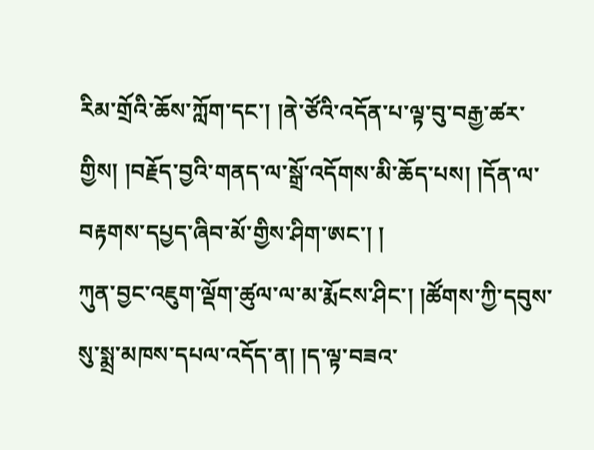རིམ་གྲོའི་ཆོས་ཀློག་དང་། །ནེ་ཙོའི་འདོན་པ་ལྟ་བུ་བརྒྱ་ཚར་གྱིས། །བརྗོད་བྱའི་གནད་ལ་སྒྲོ་འདོགས་མི་ཆོད་པས། །དོན་ལ་བརྟགས་དཔྱད་ཞིབ་མོ་གྱིས་ཤིག་ཨང་། །
ཀུན་བྱང་འཇུག་ལྡོག་ཚུལ་ལ་མ་རྨོངས་ཤིང་། །ཚོགས་ཀྱི་དབུས་སུ་སྨྲ་མཁས་དཔལ་འདོད་ན། །ད་ལྟ་བཟའ་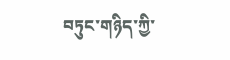བཏུང་གཉིད་ཀྱི་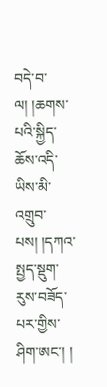བདེ་བ་ལ། །ཆགས་པའི་སྐྱིད་ཆོས་འདི་ཡིས་མི་འགྲུབ་པས། །དཀའ་སྤྱད་སྡུག་རུས་བཟོད་པར་གྱིས་ཤིག་ཨང་། །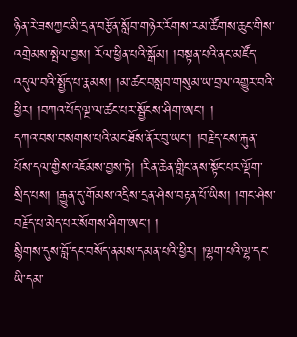ཉིན་རེ་ཟསཀྱང་མི་དྲན་བརྩོན་སློབ་གཉེར་རོགས་རམ་ཚོགས་ཆུང་གིས་འགྲེམས་སྤེལ་བྱས། རོལ་ཕྱིན་པའི་སྒོམ། །བསྟན་པའི་ནང་མཛོད་འདུལ་བའི་སྤྱོད་པ་རྣམས། །མ་ཚང་བསླབ་གསུམ་ཡ་བྲལ་འགྱུར་བའི་ཕྱིར། །བཀའ་པོད་ལྔ་ལ་ཚང་པར་སྦྱོངས་ཤིག་ཨང་། །
དཀའ་བས་བསགས་པའི་མང་ཐོས་ནོར་བུ་ཡང་། །བརྗེད་ངས་རྐུན་པོས་དལ་གྱིས་འཇོམས་བྱས་ཏེ། །རིན་ཆེན་གླིང་ནས་སྟོང་པར་ལྡོག་སྲིད་པས། །རྒྱུན་དུ་གོམས་འདྲིས་དྲན་ཤེས་བརྟན་པོ་ཡིས། །གང་ཤེས་བརྗོད་པ་མེད་པར་སོགས་ཤིག་ཨང་། །
སྙིགས་དུས་བློ་དང་བསོད་ནམས་དམན་པའི་ཕྱིར། །ལྷག་པའི་ལྷ་དང་ཡི་དམ་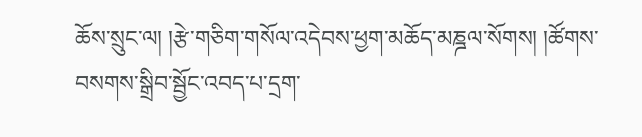ཆོས་སྲུང་ལ། །རྩེ་གཅིག་གསོལ་འདེབས་ཕྱག་མཆོད་མཎྜལ་སོགས། །ཚོགས་བསགས་སྒྲིབ་སྦྱོང་འབད་པ་དྲག་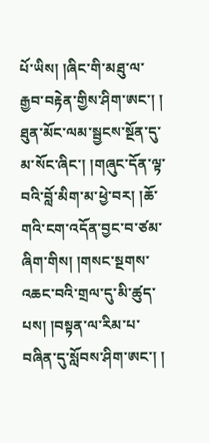པོ་ཡིས། །ཞིང་གི་མཐུ་ལ་རྒྱབ་བརྟེན་གྱིས་ཤིག་ཨང་། །
ཐུན་མོང་ལམ་སྦྱངས་སྔོན་དུ་མ་སོང་ཞིང་། །གཞུང་དོན་ལྟ་བའི་བློ་མིག་མ་ཕྱེ་བར། །ཆོ་གའི་ངག་འདོན་བྱང་བ་ཙམ་ཞིག་གིས། །གསང་སྔགས་འཆང་བའི་གྲལ་དུ་མི་ཚུད་པས། །བསྟན་ལ་རིམ་པ་བཞིན་དུ་སློབས་ཤིག་ཨང་། །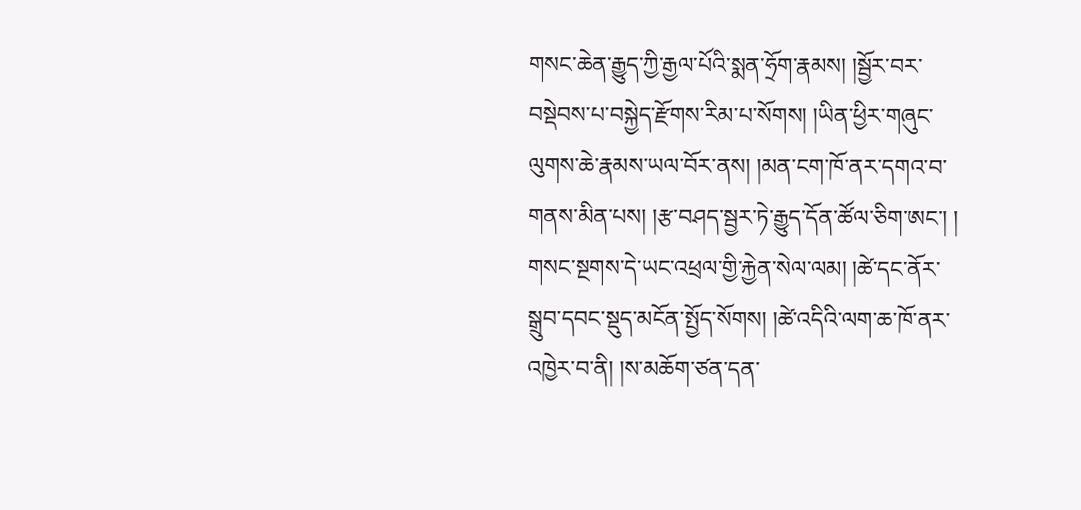གསང་ཆེན་རྒྱུད་ཀྱི་རྒྱལ་པོའི་སྨན་ཧྲོག་རྣམས། །སྦྱོར་བར་བསྡེབས་པ་བསྐྱེད་རྫོགས་རིམ་པ་སོགས། །ཡིན་ཕྱིར་གཞུང་ལུགས་ཆེ་རྣམས་ཡལ་བོར་ནས། །མན་ངག་ཁོ་ནར་དགའ་བ་གནས་མིན་པས། །རྩ་བཤད་སྦྱར་ཏེ་རྒྱུད་དོན་ཚོལ་ཅིག་ཨང་། །
གསང་སྔགས་དེ་ཡང་འཕྲལ་གྱི་རྐྱེན་སེལ་ལམ། །ཚེ་དང་ནོར་སྒྲུབ་དབང་སྡུད་མངོན་སྤྱོད་སོགས། །ཚེ་འདིའི་ལག་ཆ་ཁོ་ནར་འཁྱེར་བ་ནི། །ས་མཆོག་ཙན་དན་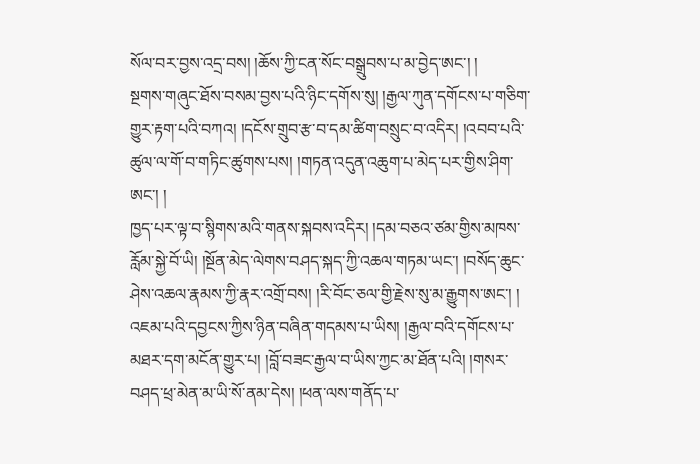སོལ་བར་བྱས་འདྲ་བས། །ཆོས་ཀྱི་ངན་སོང་བསྒྲུབས་པ་མ་བྱེད་ཨང་། །
སྔགས་གཞུང་ཐོས་བསམ་བྱས་པའི་ཉིང་དགོས་སུ། །རྒྱལ་ཀུན་དགོངས་པ་གཅིག་གྱུར་རྟག་པའི་བཀའ། །དངོས་གྲུབ་རྩ་བ་དམ་ཚིག་བསྲུང་བ་འདིར། །འབབ་པའི་ཚུལ་ལ་གོ་བ་གཏིང་ཚུགས་པས། །གཏན་འདུན་འཆུག་པ་མེད་པར་གྱིས་ཤིག་ཨང་། །
ཁྱད་པར་ལྟ་བ་སྙིགས་མའི་གནས་སྐབས་འདིར། །དམ་བཅའ་ཙམ་གྱིས་མཁས་རློམ་སྐྱེ་བོ་ཡི། །སྔོན་མེད་ལེགས་བཤད་སྐད་ཀྱི་འཆལ་གཏམ་ཡང་། །བསོད་ཆུང་ཤེས་འཆལ་རྣམས་ཀྱི་རྣར་འགྲོ་བས། །རི་བོང་ཅལ་གྱི་རྗེས་སུ་མ་རྒྱུགས་ཨང་། །
འཇམ་པའི་དབྱངས་ཀྱིས་ཉིན་བཞིན་གདམས་པ་ཡིས། །རྒྱལ་བའི་དགོངས་པ་མཐར་དག་མངོན་གྱུར་པ། །བློ་བཟང་རྒྱལ་བ་ཡིས་ཀྱང་མ་ཐོན་པའི། །གསར་བཤད་ཕྲ་མེན་མ་ཡི་སོ་ནམ་དེས། །ཕན་ལས་གནོད་པ་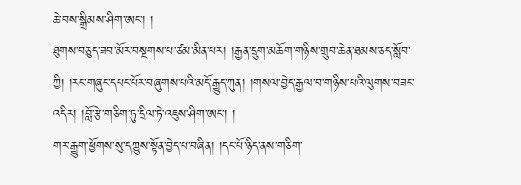ཆེ་བས་སྒྲིམས་ཤིག་ཨང་། །
ཐུགས་བཅུད་ཟབ་མོར་བསྔགས་པ་ཙམ་མིན་པར། །རྒྱན་དྲུག་མཆོག་གཉིས་གྲུབ་ཆེན་ཐམས་ཅད་སློབ་ཀྱི། །རང་གཞུང་དཔང་པོར་བཞུགས་པའི་མདོ་རྒྱུད་ཀུན། །གསལ་བྱེད་རྒྱལ་བ་གཉིས་པའི་ལུགས་བཟང་འདིར། །བློ་རྩེ་གཅིག་ཏུ་དྲིལ་ཏེ་འཇུས་ཤིག་ཨང་། །
གར་རྒྱུག་ཕྱོགས་སུ་དཀྱུས་སྟོན་བྱེད་པ་བཞིན། །དང་པོ་ཉིད་ནས་གཅིག་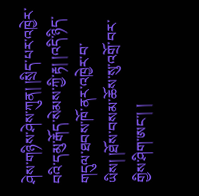ཤེས་གཉིས་ཤེས་ཀུན། །སྲིད་པར་འཁྱེར་བའི་དམུ་རྒོད་སེམས་ཀྱི་རྟ། །འདི་ཉིད་གདུལ་ཐབས་ཁོ་ནར་འཁྱེར་བ་ཡིས། །ཐོས་བསམ་ཆོས་སུ་འགྲོ་བར་གྱིས་ཤིག་ཨང་། །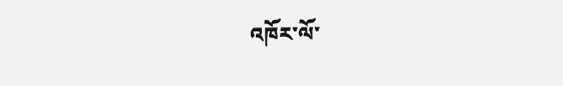འཁོར་ལོ་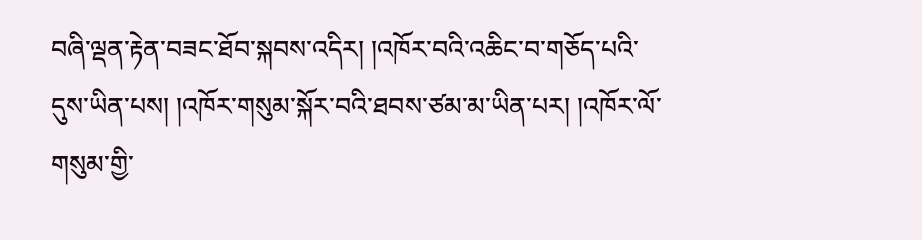བཞི་ལྡན་རྟེན་བཟང་ཐོབ་སྐབས་འདིར། །འཁོར་བའི་འཆིང་བ་གཅོད་པའི་དུས་ཡིན་པས། །འཁོར་གསུམ་སྐོར་བའི་ཐབས་ཙམ་མ་ཡིན་པར། །འཁོར་ལོ་གསུམ་གྱི་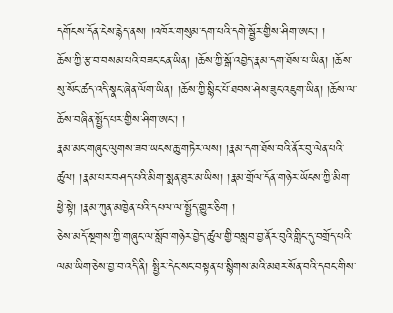དགོངས་དོན་ངེས་རྙེད་ནས། །འཁོར་གསུམ་དག་པའི་དགེ་སྦྱོར་གྱིས་ཤིག་ཨང་། །
ཆོས་ཀྱི་རྩ་བ་བསམ་པའི་བཟང་ངན་ཡིན། །ཆོས་ཀྱི་སྒོ་འབྱེད་རྣམ་དག་ཐོས་པ་ཡིན། །ཆོས་སུ་སོང་ཚད་འདི་སྣང་ཞེན་ལོག་ཡིན། །ཆོས་ཀྱི་སྙིང་པོ་ཐབས་ཤེས་ཟུང་འཇུག་ཡིན། །ཆོས་ལ་ཆོས་བཞིན་སྤྱོད་པར་གྱིས་ཤིག་ཨང་། །
རྣམ་མང་གཞུང་ལུགས་ཟབ་ཡངས་ཆུ་གཏེར་ལས། །རྣམ་དག་ཐོས་བའི་ནོར་བུ་ལེན་པའི་ཚུལ། །རྣམ་པར་བཤད་པའི་མིག་སྨན་ཐུར་མ་ཡིས། །རྣམ་གྲོལ་དོན་གཉེར་ཡོངས་ཀྱི་མིག་ཕྱེ་སྟེ། །རྣམ་ཀུན་མཁྱེན་པའི་དཔལ་ལ་སྤྱོད་གྱུར་ཅིག །
ཅེས་མདོ་སྔགས་ཀྱི་གཞུང་ལ་སློབ་གཉེར་བྱེད་ཚུལ་གྱི་བསླབ་བྱ་ནོར་བུའི་གླིང་དུ་བགྲོད་པའི་ལམ་ཡིག་ཅེས་བྱ་བ་འདི་ནི། སྤྱིར་དེང་སང་བསྟན་པ་སྙིགས་མའི་མཐར་སོན་བའི་དབང་གིས་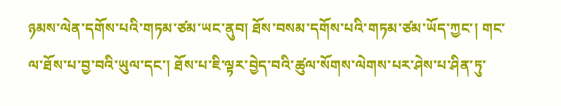ཉམས་ལེན་དགོས་པའི་གཏམ་ཙམ་ཡང་ནུབ། ཐོས་བསམ་དགོས་པའི་གཏམ་ཙམ་ཡོད་ཀྱང་། གང་ལ་ཐོས་པ་བྱ་བའི་ཡུལ་དང་། ཐོས་པ་ཇི་ལྟར་བྱེད་བའི་ཚུལ་སོགས་ལེགས་པར་ཤེས་པ་ཤིན་ཏུ་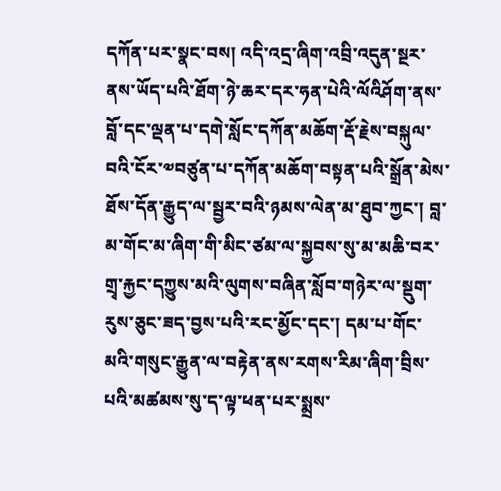དཀོན་པར་སྣང་བས། འདི་འདྲ་ཞིག་འབྲི་འདུན་སྔར་ནས་ཡོད་པའི་ཐོག་ཉེ་ཆར་དར་ཧན་པེའི་ལོའིཤོག་ནས་བློ་དང་ལྡན་པ་དགེ་སློང་དཀོན་མཆོག་རྡོ་རྗེས་བསྐུལ་བའི་ངོར་༧བཙུན་པ་དཀོན་མཆོག་བསྟན་པའི་སྒྲོན་མེས་ཐོས་དོན་རྒྱུད་ལ་སྦྱར་བའི་ཉམས་ལེན་མ་ཐུབ་ཀྱང་། བླ་མ་གོང་མ་ཞིག་གི་མིང་ཙམ་ལ་སྐྱབས་སུ་མ་མཆི་བར་གྲྭ་རྐྱང་དཀྱུས་མའི་ལུགས་བཞིན་སློབ་གཉེར་ལ་སྡུག་རུས་ཅུང་ཟད་བྱས་པའི་རང་མྱོང་དང་། དམ་པ་གོང་མའི་གསུང་རྒྱུན་ལ་བརྟེན་ནས་རགས་རིམ་ཞིག་བྲིས་པའི་མཚམས་སུ་ད་ལྟ་ཕན་པར་སྨྲས་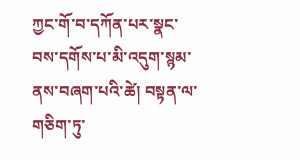ཀྱང་གོ་བ་དཀོན་པར་སྣང་བས་དགོས་པ་མི་འདུག་སྙམ་ནས་བཞག་པའི་ཚེ། བསྟན་ལ་གཅིག་ཏུ་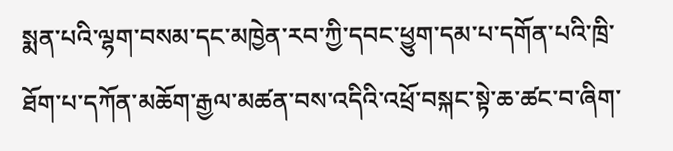སྨན་པའི་ལྷག་བསམ་དང་མཁྱེན་རབ་ཀྱི་དབང་ཕྱུག་དམ་པ་དགོན་པའི་ཁྲི་ཐོག་པ་དཀོན་མཆོག་རྒྱལ་མཚན་བས་འདིའི་འཕྲོ་བསྐང་སྟེ་ཆ་ཚང་བ་ཞིག་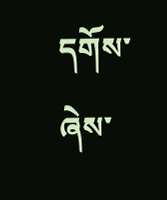དགོས་ཞེས་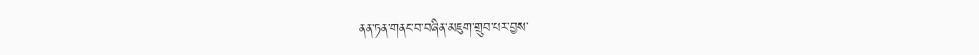ནན་ཏན་གནང་བ་བཞིན་མཇུག་གྲུབ་པར་བྱས་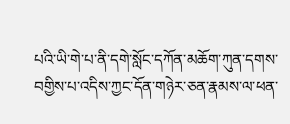པའི་ཡི་གེ་པ་ནི་དགེ་སློང་དཀོན་མཆོག་ཀུན་དགས་བགྱིས་པ་འདིས་ཀྱང་དོན་གཉེར་ཅན་རྣམས་ལ་ཕན་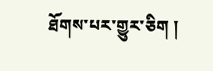ཐོགས་པར་གྱུར་ཅིག །